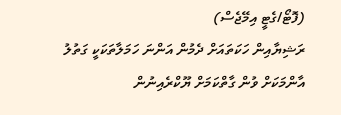(ފޮޓޯ/ގެޓީ އިމޭޖެސް)
ރަޝިޔާއިން ހަކަތައަށް ދެމުން އަންނަ ހަމަލާތަކަކީ ގަތުލު އާންމަކަށް ވުން ގާތްކަމަށް ޔޫކްރެއިނުން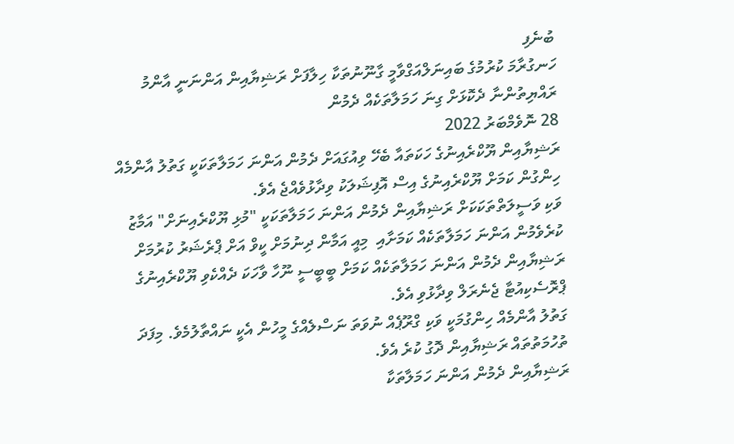ބުނެފި
ހަނގުރާމަ ކުރުމުގެ ބައިނަލްއަގްވާމީ ގާނޫނުތަކާ ހިލާފަށް ރަޝިޔާއިން އަންނަނީ އާންމު ރައްޔިތުންނާ ދެކޮޅަށް ގިނަ ހަމަލާތަކެއް ދެމުން
28 ނޮވެމްބަރު 2022
ރަޝިޔާއިން ޔޫކްރެއިނުގެ ހަކަތައާ ބެހޭ ވިއުގައަށް ދެމުން އަންނަ ހަމަލާތަކަކީ ގަތުލު އާންމެއް ހިންގުން ކަމަށް ޔޫކްރެއިނުގެ އިސް އޮފިޝަލަކު ވިދާޅުވެއްޖެ އެވެ.
ވަކި ވަސީލަތްތަކަކަށް ރަޝިޔާއިން ދެމުން އަންނަ ހަމަލާތަކަކީ "މުޅި ޔޫކްރެއިނަށް" އަމާޒު ކުރެވެމުން އަންނަ ހަމަލާތަކެއް ކަމަށާއި  މިއީ އަމާން ދިނުމަށް ކީވް އަށް ޕްރެޝަރު ކުރުމަށް ރަޝިޔާއިން ދެމުން އަންނަ ހަމަލާތަކެއް ކަމަށް ބީބީސީ ނޫހާ ވާހަކަ ދެއްކެވި ޔޫކްރެއިނުގެ ޕްރޮސެކިއުޓާ ޖެނެރަލް ވިދާޅުވި އެވެ.
ގަތުލު އާންމެއް ހިންގުމަކީ ވަކި ގްރޫޕެއް ނުވަތަ ނަސްލެއްގެ މީހުން އެކީ ނައްތާލުމެވެ. މިފަދަ ތުހުމަތުތައް ރަޝިޔާއިން ދޮގު ކުރެ އެވެ.
ރަޝިޔާއިން ދެމުން އަންނަ ހަމަލާތަކާ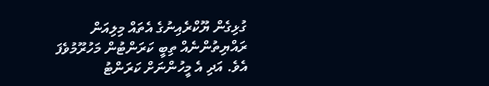ގުޅިގެން ޔޫކްރެއިނުގެ އެތައް މިލިއަން ރައްޔިތުންނެއް ތިބީ ކަރަންޓުން މަހުރޫމުވެފަ އެވެ. އަދި އެ މީހުންނަށް ކަރަންޓު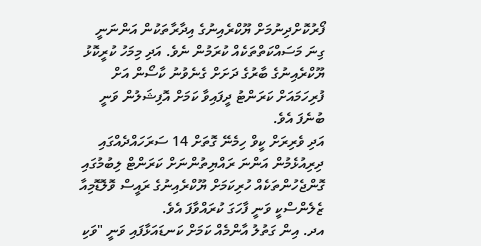ފޯރުކޮށްދިނުމަށް ޔޫކްރެއިނުގެ އިދާރާތަކުން އަންނަނީ ގިނަ މަސައްކަތްތަކެއް ކުރަމުން ނެވެ. އަދި މިމަހު ކުރީކޮޅު ޔޫކްރެއިނުގެ ބާރުގެ ދަށަށް ގެނެވުނު ކާސޯން އަށް ފުރިހަމައަށް ކަރަންޓު ދީފައިވާ ކަމަށް އޮފިޝަލުން ވަނީ ބުނެފަ އެވެ.
އަދި ވެރިރަށް ކީވް ހިމެނޭ ގޮތަށް 14 ސަރަހައްދެއްގައި ދިރިއުޅެމުން އަންނަ ރައްޔިތުންނަށް ކަރަންޓް ލިބުމުގައި ގޮންޖެހުންތަކެއް ހުރިކަމަށް ޔޫކްރެއިނުގެ ރައީސް ވޮލޮޑޮމިއާ ޒެލެންސްކީ ވަނީ ފާހަގަ ކުރައްވާފަ އެވެ.
އދ. އިން ގަތުލު އާންމެއް ކަމަށް ކަނޑައަޅާފައި ވަނީ "ވަކި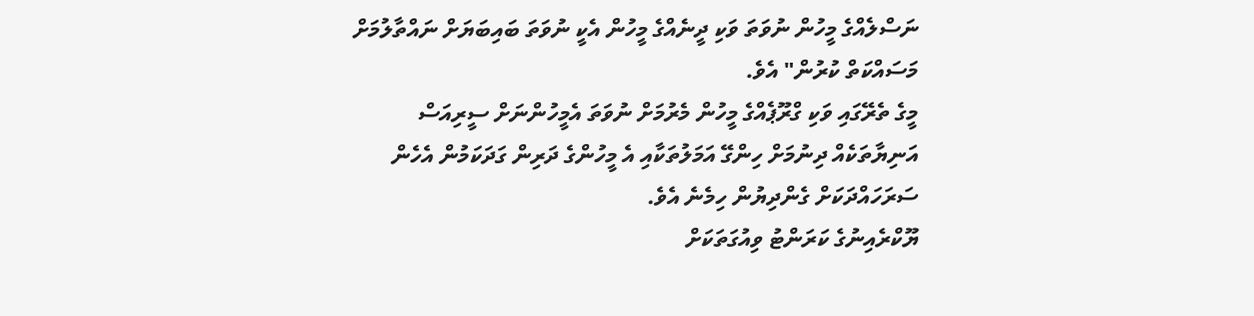ނަސްލެއްގެ މީހުން ނުވަތަ ވަކި ދީނެއްގެ މީހުން އެކީ ނުވަތަ ބައިބަޔަށް ނައްތާލުމަށް މަސައްކަތް ކުރުން" އެވެ.
މީގެ ތެރޭގައި ވަކި ގްރޫޕެއްގެ މީހުން މެރުމަށް ނުވަތަ އެމީހުންނަށް ސީރިއަސް އަނިޔާތަކެއް ދިނުމަށް ހިންގޭ އަމަލުތަކާއި އެ މީހުންގެ ދަރިން ގަދަކަމުން އެހެން ސަރަހައްދަކަށް ގެންދިޔުން ހިމެނެ އެވެ.
ޔޫކްރެއިނުގެ ކަރަންޓު ވިއުގަތަކަށް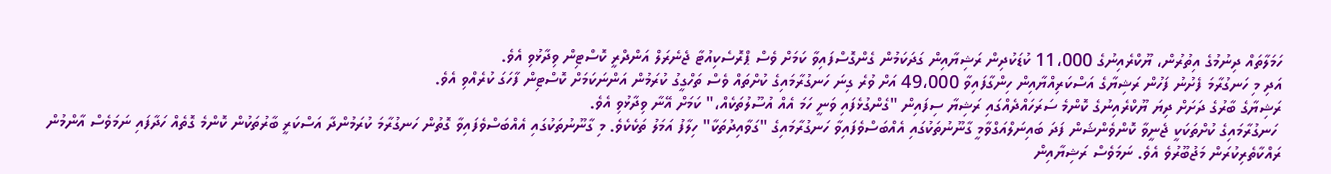ހަމަލާތައް ދިނުމުގެ އިތުރުން، ޔޫކްރެއިނުގެ 11،000 ކުޑަކުދިން ރަޝިޔާއިން ގަދަކަމުން ގެންގޮސްފައިވާ ކަމަށް ވެސް ޕްރޮސެކިއުޓާ ޖެނެރަލް އަންދްރީ ކޮސްޓިން ވިދާޅުވި އެވެ.
އަދި މި ހަނގުރާމަ ފެށުނު ފަހުން ރަޝިޔާގެ އަސްކަރިއްޔާއިން ހިންގާފައިވާ 49،000 އަށް ވުރެ ގިނަ ހަނގުރާމައިގެ ކުށްތައް ވެސް ތަހްގީގު ކުރަމުން އަންނަކަމަށް ކޮސްޓިން ފާހަގަ ކުރެއްވި އެވެ.
ރަޝިޔާގެ ބާރުގެ ދަށަށް ދިޔަ ޔޫކްރެއިނުގެ ކޮންމެ ސަރަހައްދެއްގައި ރަޝިޔާ ސިފައިން "ގެންގުޅެފައި ވަނީ ހަމަ އެއް އުސޫލުތަކެއް،" ކަމަށް އޭނާ ވިދާޅުވި އެވެ.
 ހަނގުރާމައިގެ ކުށްތަކަކީ ޖެނީވާ ކޮންވެންޝަން ފަދަ ބައިނަލްއަގްވާމީ ގާނޫނުތަކުގައި އެއްބަސްވެފައިވާ ހަނގުރާމައިގެ "ގަވާއިދުތަކާ" ހިލާފު އަމަލު ތަކެކެވެ. މި ގާނޫނުތަކުގައި އެއްބަސްވެފައިވާ ގޮތުން ހަނގުރާމަ ކުރަމުންދާ އަސްކަރީ ބާރުތަކުން ކޮންމެ ގޮތެއް ހަދާފައި ނަމަވެސް އާންމުން ރައްކާތެރިކުރަން މަޖުބޫރުވެ އެވެ. ނަމަވެސް ރަޝިޔާއިން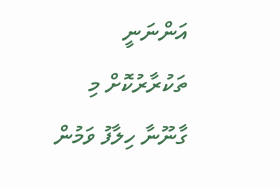އަންނަނީ ތަކުރާރުކޮށް މި ގާނޫނާ ހިލާފު ވަމުން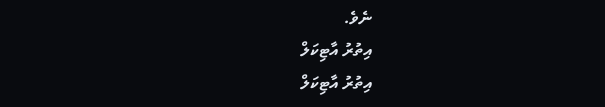ނެވެ.
އިތުރު އާޓިކަލް
އިތުރު އާޓިކަލް